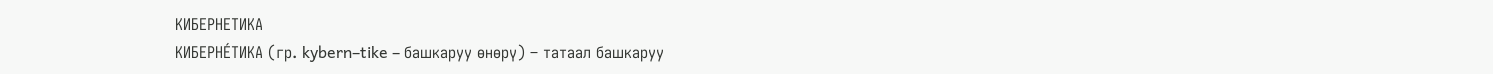КИБЕРНЕТИКА
КИБЕРНЕ́ТИКА (гр. kybern–tike – башкаруу өнөрү) – татаал башкаруу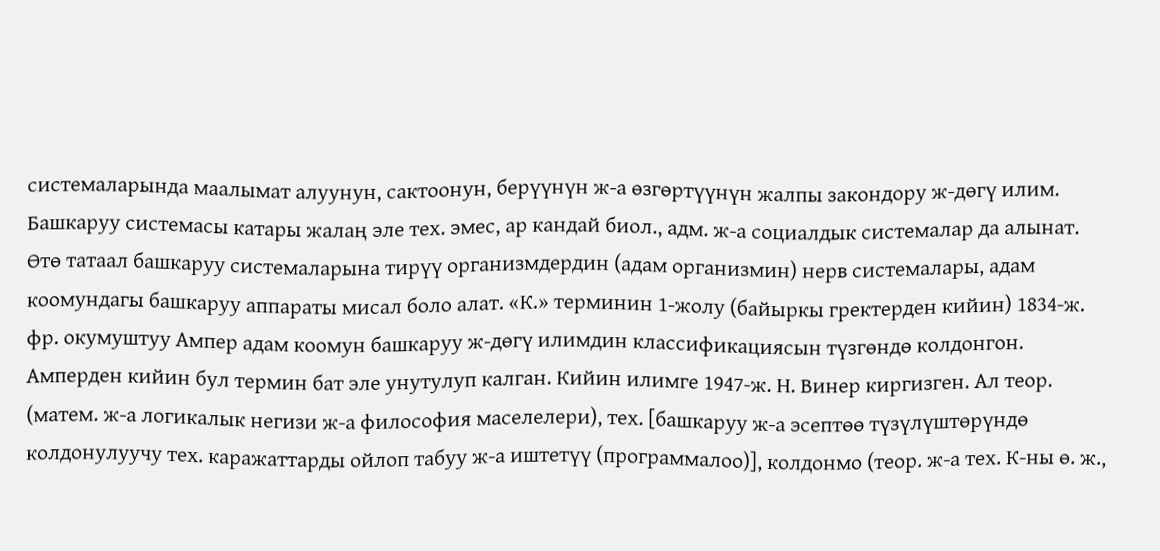системаларында маалымат алуунун, сактоонун, берүүнүн ж-а өзгөртүүнүн жалпы закондору ж-дөгү илим. Башкаруу системасы катары жалаң эле тех. эмес, ар кандай биол., адм. ж-а социалдык системалар да алынат. Өтө татаал башкаруу системаларына тирүү организмдердин (адам организмин) нерв системалары, адам коомундагы башкаруу аппараты мисал боло алат. «К.» терминин 1-жолу (байыркы гректерден кийин) 1834-ж. фр. окумуштуу Ампер адам коомун башкаруу ж-дөгү илимдин классификациясын түзгөндө колдонгон. Амперден кийин бул термин бат эле унутулуп калган. Кийин илимге 1947-ж. Н. Винер киргизген. Ал теор. (матем. ж-а логикалык негизи ж-а философия маселелери), тех. [башкаруу ж-а эсептөө түзүлүштөрүндө колдонулуучу тех. каражаттарды ойлоп табуу ж-а иштетүү (программалоо)], колдонмо (теор. ж-а тех. К-ны ө. ж.,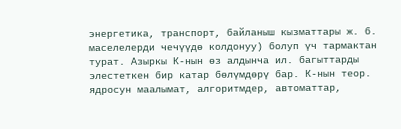энергетика, транспорт, байланыш кызматтары ж. б. маселелерди чечүүдө колдонуу) болуп үч тармактан турат. Азыркы К-нын өз алдынча ил. багыттарды элестеткен бир катар бөлүмдөрү бар. К-нын теор. ядросун маалымат, алгоритмдер, автоматтар,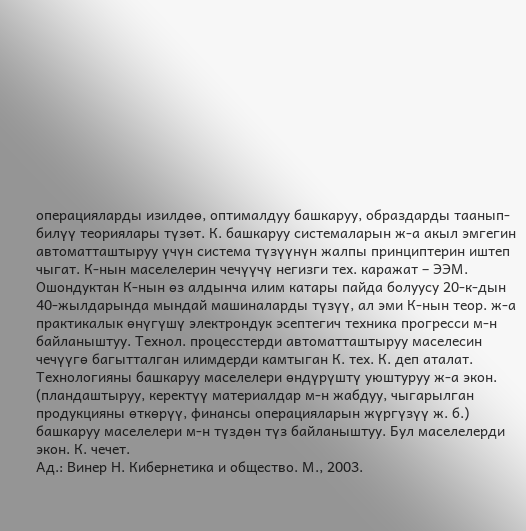операцияларды изилдөө, оптималдуу башкаруу, образдарды таанып-билүү теориялары түзөт. К. башкаруу системаларын ж-а акыл эмгегин автоматташтыруу үчүн система түзүүнүн жалпы принциптерин иштеп чыгат. К-нын маселелерин чечүүчү негизги тех. каражат – ЭЭМ. Ошондуктан К-нын өз алдынча илим катары пайда болуусу 20-к-дын 40-жылдарында мындай машиналарды түзүү, ал эми К-нын теор. ж-а практикалык өнүгүшү электрондук эсептегич техника прогресси м-н байланыштуу. Технол. процесстерди автоматташтыруу маселесин чечүүгө багытталган илимдерди камтыган К. тех. К. деп аталат. Технологияны башкаруу маселелери өндүрүштү уюштуруу ж-а экон. (пландаштыруу, керектүү материалдар м-н жабдуу, чыгарылган продукцияны өткөрүү, финансы операцияларын жүргүзүү ж. б.) башкаруу маселелери м-н түздөн түз байланыштуу. Бул маселелерди экон. К. чечет.
Ад.: Винер Н. Кибернетика и общество. М., 2003.